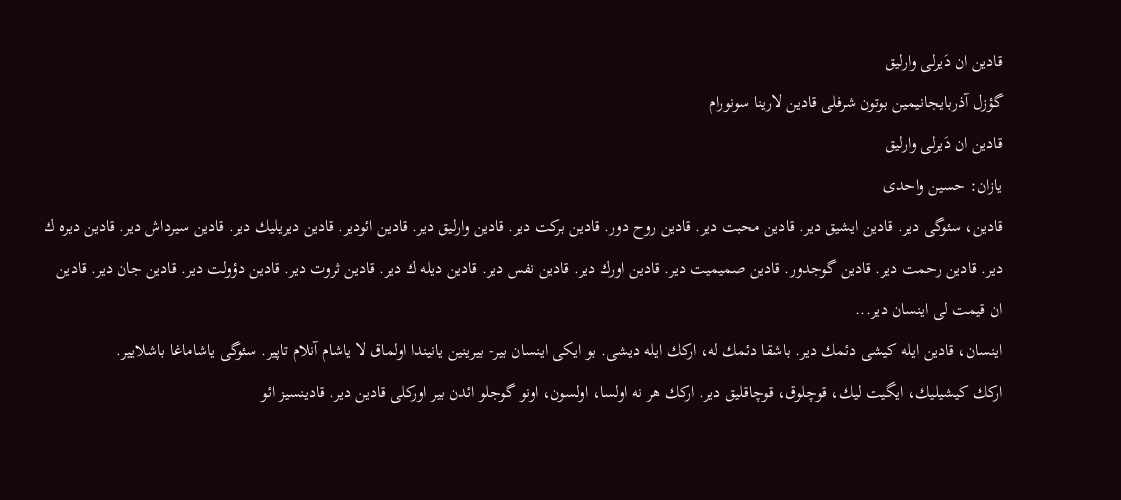قادین ان دَیرلی وارلیق
گؤزل آذربایجانیمین بوتون شرفلی قادین لارینا سونورام
قادین ان دَیرلی وارلیق
یازان: حسین واحدی
قادین، سئوگی دیر. قادین ایشیق دیر. قادین محبت دیر. قادین روح دور. قادین بركت دیر. قادین وارلیق دیر. قادین ائودیر. قادین دیریلیك دیر. قادین سیرداش دیر. قادین دیره ك دیر. قادین رحمت دیر. قادین گوجدور. قادین صمیمیت دیر. قادین اورك دیر. قادین نفس دیر. قادین دیله ك دیر. قادین ثروت دیر. قادین دؤولت دیر. قادین جان دیر. قادین ان قیمت لی اینسان دیر...
اینسان، قادین ایله كیشی دئمك دیر. باشقا دئمك له، اركك ایله دیشی. بو ایكی اینسان بیر- بیرینین یانیندا اولماق لا یاشام آنلام تاپیر. سئوگی یاشاماغا باشلاییر.
اركك كیشیلیك، ایگیت لیك، قوچلوق، قوچاقلیق دیر. اركك هر نه اولسا، اولسون، اونو گوجلو ائدن بیر اوركلی قادین دیر. قادینسیز ائو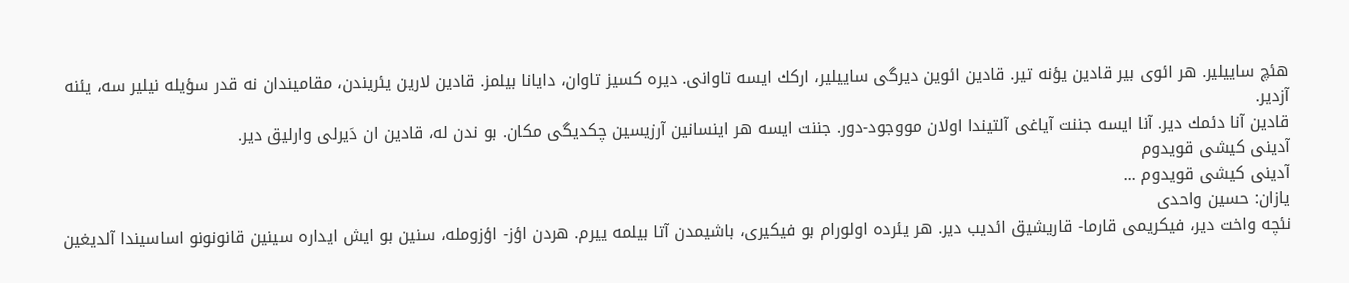هئچ ساییلیر. هر ائوی بیر قادین یؤنه تیر. قادین ائوین دیرگی ساییلیر، اركك ایسه تاوانی. دیره كسیز تاوان، دایانا بیلمز. قادین لارین یئریندن، مقامیندان نه قدر سؤیله نیلیر سه، یئنه آزدیر.
قادین آنا دئمك دیر. آنا ایسه جننت آیاغی آلتیندا اولان مووجود-دور. جننت ایسه هر اینسانین آرزیسین چكدیگی مكان. بو ندن له، قادین ان دَیرلی وارلیق دیر.
آدینی كیشی قویدوم
آدینی كیشی قویدوم ...
یازان: حسین واحدی
نئچه واخت دیر، فیكریمی قارما- قاریشیق ائدیب دیر. هر یئرده اولورام بو فیكیری، باشیمدن آتا بیلمه ییرم. هردن اؤز- اؤزومله، سنین بو ایش ایداره سینین قانونونو اساسیندا آلدیغین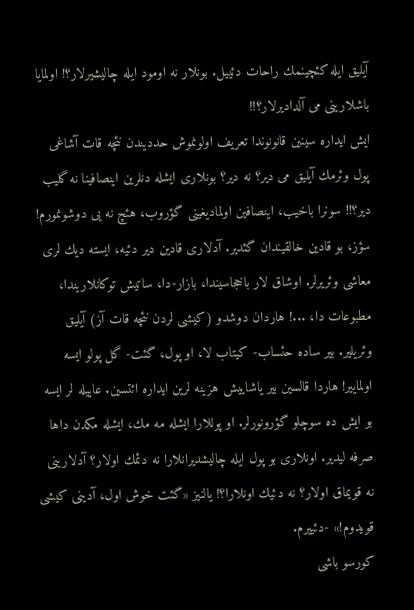آیلیق ایله كئچینمك راحات دئییل. بونلار نه اومود ایله چالیشیرلار؟! اولمایا باشلارینی می آلدادیرلار؟!!
ایش ایداره سینین قانونوندا تعریف اولونموش حددیندن نئچه قات آشاغی پول وئرمك آیلیق می دیر؟ نه دیر؟ بونلاری ایشله دنلرین اینصافینا نه گلیب دیر؟!! سونرا باخیب، اینصافین اولمادیغینی گؤروب، هئچ نه یی دوشونمورم!
سؤز، بو قادین خالقیندان گئدیر. آدلاری قادین دیر دئیه، ایسته دیك لری معاشی وئریرلر. اوشاق لار باخجاسیندا، بازار-دا، ساتیش توكانلاریندا، مطبوعات دا، ...! هاردان دوشدو (كیشی لردن نئچه قات آز) آیلیق وئریلیر. بیر ساده حئساب- كیتاب لا، او پول، گئت- گل پولو ایسه اولماییر! هاردا قالسین بیر یاشاییش هزینه لرین ایداره ائتسین. عاییله لر ایسه بو ایش ده سوچلو گؤرونورلر. او پوللارا ایشله مه مك، ایشله مكدن داها صرفه لیدیر. اونلاری بو پول ایله چالیشدیرانلارا نه دئمك اولار؟ آدلارینی نه قویماق اولار؟ نه دئیك اونلارا؟! یالنیز «گئت خوش اول، آدینی كیشی قویدوم!» -دئییرم.
كورسو باشی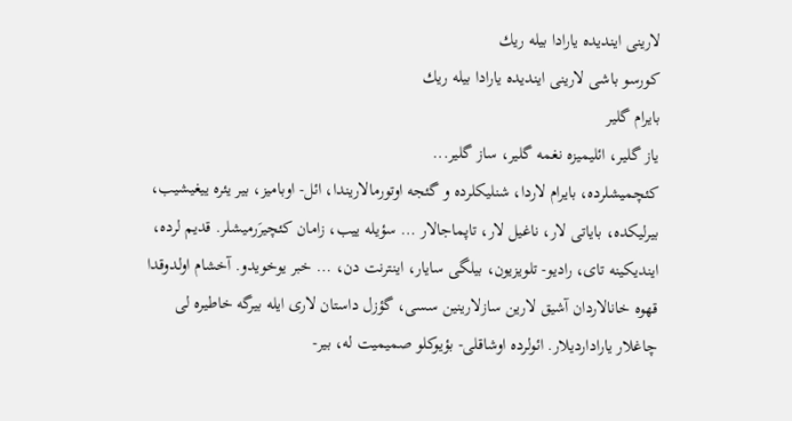لارینی ایندیده یارادا بیله ریك
كورسو باشی لارینی ایندیده یارادا بیله ریك
بایرام گلیر
یاز گلیر، ائلیمیزه نغمه گلیر، ساز گلیر...
كئچمیشلرده، بایرام لاردا، شنلیكلرده و گئجه اوتورمالاریندا، ائل- اوبامیز، بیر یئره ییغیشیب، بیرلیكده، بایاتی لار، ناغیل لار، تاپماجالار ... سؤیله ییب، زامان كئچیرَرمیشلر. قدیم لرده، ایندیكینه تای، رادیو- تلویزیون، بیلگی سایار، اینترنت دن، ... خبر یوخویدو. آخشام اولدوقدا قهوه خانالاردان آشیق لارین سازلارینین سسی، گؤزل داستان لاری ایله بیرگه خاطیره لی چاغلار یاراداردیلار. ائولرده اوشاقلی- بؤیوكلو صمیمیت له، بیر-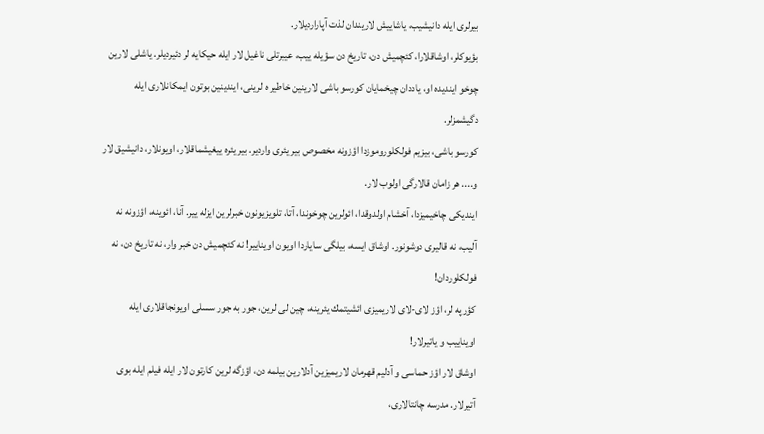بیرلری ایله دانیشیب، یاشاییش لاریندان لذت آپاراردیلار.
بؤیوكلر، اوشاقلارا، كئچمیش دن، تاریخ دن سؤیله ییب، عیبرتلی ناغیل لار ایله حیكایه لر دئیردیلر. یاشلی لارین چوخو ایندیده او، یاددان چیخمایان كورسو باشی لارینین خاطیر ه لرینی، ایندینین بوتون ایمكانلاری ایله دگیشمزلر.
كورسو باشی، بیزیم فولكلوروموزدا اؤزونه مخصوص بیر یئری واردیر. بیر یئره ییغیشماقلار، اویونلار، دانیشیق لار و.... هر زامان قالارگی اولوب لار.
ایندیكی چاخیمیزدا، آخشام اولدوقدا، ائولرین چوخوندا، آتا، تلویزیونون خبرلرین ایزله ییر. آنا، ائوینه، اؤزونه نه آلیب، نه قالیری دوشونور. اوشاق ایسه، بیلگی سایاردا اویون اویناییر! نه كئچمیش دن خبر وار، نه تاریخ دن، نه فولكلوردان!
كؤرپه لر، اؤز لای-لای لاریمیزی ائشیتمك یئرینه، چین لی لرین، جور به جور سسلی اویونجاقلاری ایله اویناییب و یاتیرلار!
اوشاق لار اؤز حماسی و آدلیم قهرمان لاریمیزین آدلارین بیلمه دن، اؤزگه لرین كارتون لار ایله فیلم ایله بوی آتیرلار. مدرسه چانتالاری،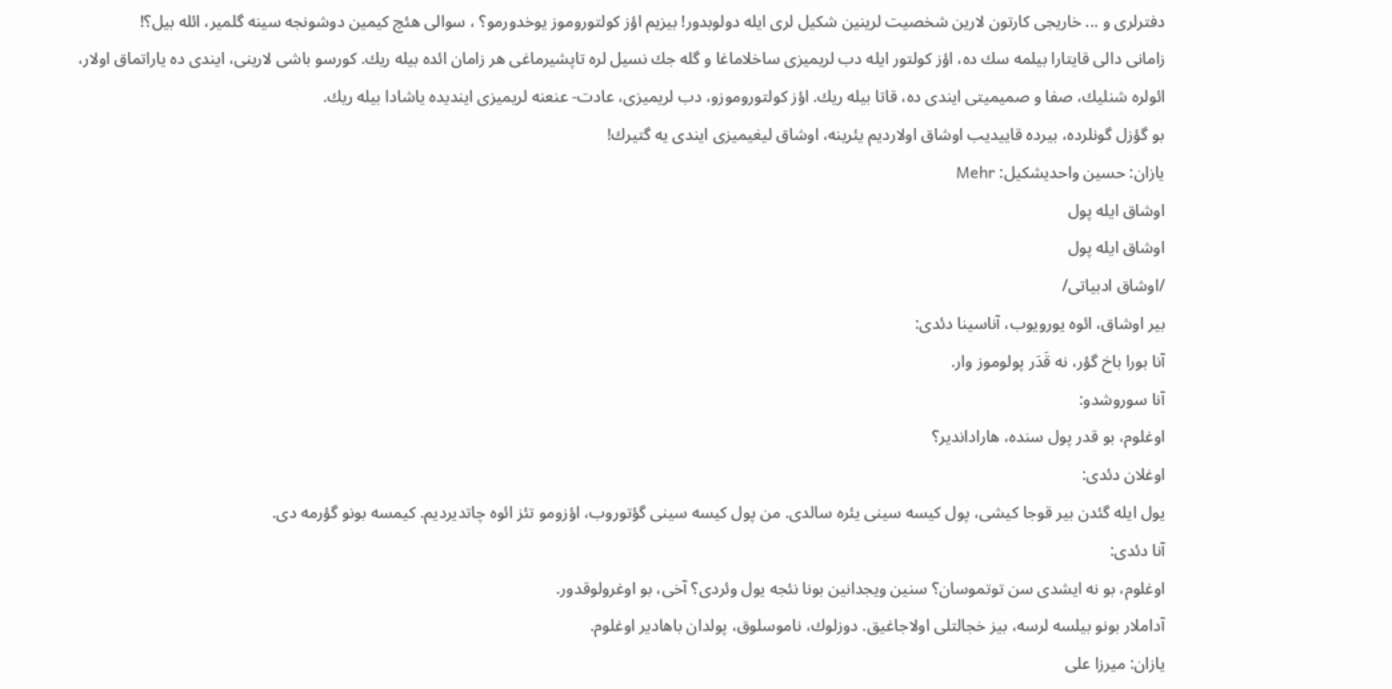دفترلری و ... خاریجی كارتون لارین شخصیت لرینین شكیل لری ایله دولوبدور! بیزیم اؤز كولتوروموز یوخدورمو؟ ، سوالی هئچ كیمین دوشونجه سینه گلمیر، ائله بیل؟!
زامانی دالی قایتارا بیلمه سك ده، اؤز كولتور ایله دب لریمیزی ساخلاماغا و گله جك نسیل لره تاپشیرماغی هر زامان ائده بیله ریك. كورسو باشی لارینی، ایندی ده یاراتماق اولار، ائولره شنلیك، صفا و صمیمیتی ایندی ده، قاتا بیله ریك. اؤز كولتوروموزو، دب لریمیزی، عادت- عنعنه لریمیزی ایندیده یاشادا بیله ریك.
بو گؤزل گونلرده، بیرده قاییدیب اوشاق اولاردیم یئرینه، اوشاق لیغیمیزی ایندی یه گتیرك!
یازان: حسین واحدیشكیل: Mehr
اوشاق ایله پول
اوشاق ایله پول
/اوشاق ادبیاتی/
بیر اوشاق، ائوه یورویوب، آناسینا دئدی:
آنا بورا باخ گؤر، نه قَدَر پولوموز وار.
آنا سوروشدو:
اوغلوم، بو قدر پول سنده، هاراداندیر؟
اوغلان دئدی:
یول ایله گئدن بیر قوجا كیشی، پول كیسه سینی یئره سالدی. من پول كیسه سینی گؤتوروب، اؤزومو تئز ائوه چاتدیردیم. كیمسه بونو گؤرمه دی.
آنا دئدی:
اوغلوم، بو نه ایشدی سن توتموسان؟ سنین ویجدانین بونا نئجه یول وئردی؟ آخی، بو اوغرولوقدور.
آداملار بونو بیلسه لرسه، بیز خجالتلی اولاجاغیق. دوزلوك، ناموسلوق، پولدان باهادیر اوغلوم.
یازان: میرزا علی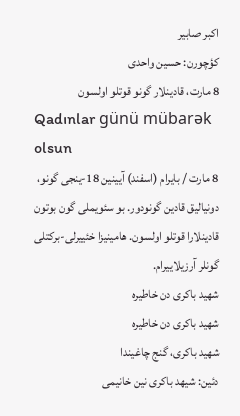اكبر صابیر
كؤچورن: حسین واحدی
8 مارت، قادینلار گونو قوتلو اولسون
Qadınlar günü mübarək olsun
8 مارت / بایرام (اسفند) آیینین 18-ینجی گونو، دونیالیق قادین گونودور. بو سئویملی گون بوتون قادینلارا قوتلو اولسون. هامینیزا خئییرلی-بركتلی گونلر آرزیلاییرام.
شهید باكری دن خاطیره
شهید باكری دن خاطیره
شهید باكری، گنج چاغیندا
دئین: شیهد باكری نین خانیمی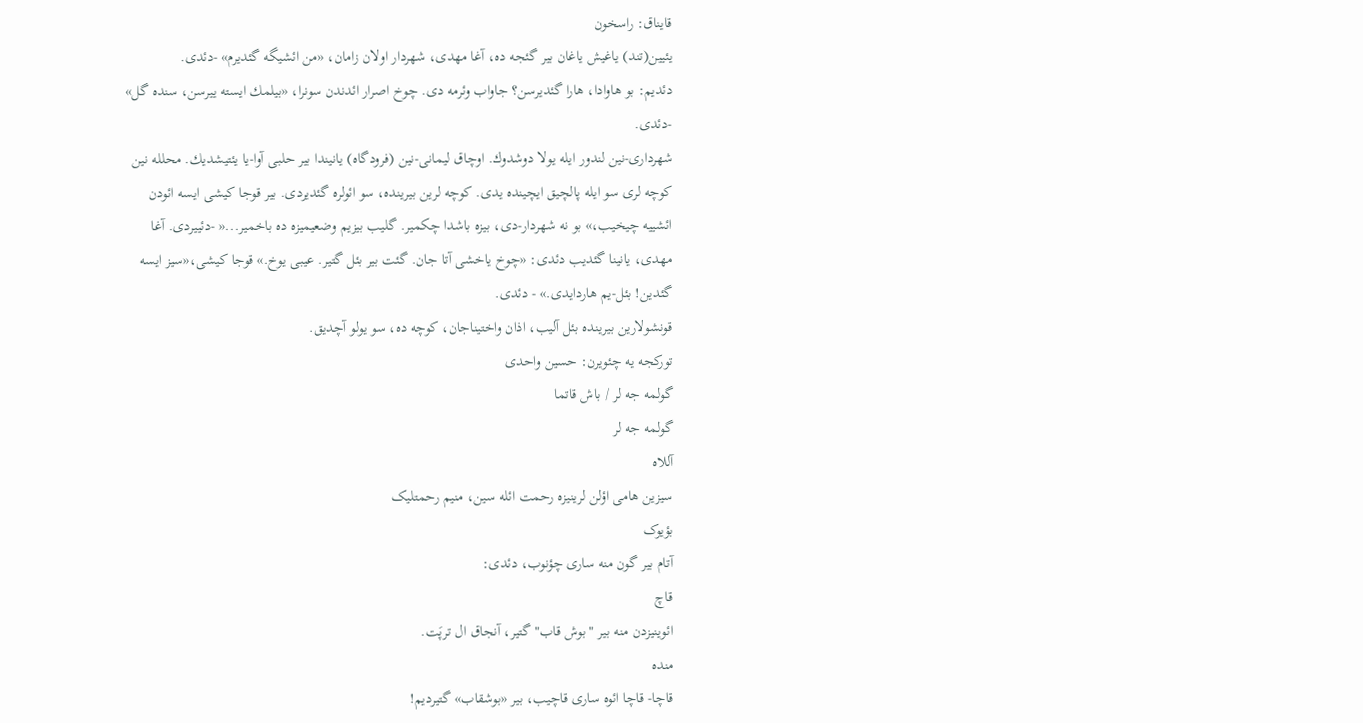قایناق: راسخون
یئیین(تند) یاغیش یاغان بیر گئجه ده، آغا مهدی، شهردار اولان زامان، «من ائشیگه گئدیرم» -دئدی.
دئدیم: بو هاوادا، هارا گئدیرسن؟ جاواب وئرمه دی. چوخ اصرار ائدندن سونرا، «بیلمك ایسته ییرسن، سنده گل» -دئدی.
شهرداری-نین لندور ایله یولا دوشدوك. اوچاق لیمانی-نین (فرودگاه) یانیندا بیر حلبی آوا-یا یئتیشدیك. محلله نین كوچه لری سو ایله پالچیق ایچینده یدی. كوچه لرین بیرینده، سو ائولره گئدیردی. بیر قوجا كیشی ایسه ائودن ائشییه چیخیب،» بو نه شهردار-دی، بیزه باشدا چكمیر. گلیب بیزیم وضعیمیزه ده باخمیر...« -دئییردی. آغا مهدی، یانینا گئدیب دئدی: «چوخ یاخشی آتا جان. گئت بیر بئل گتیر. عیبی یوخ.» قوجا كیشی،«سیز ایسه گئدین! بئل-یم هاردایدی.» - دئدی.
قونشولارین بیرینده بئل آلیب، اذان واختیناجان، كوچه ده، سو یولو آچدیق.
توركجه یه چئویرن: حسین واحدی
گولمه جه لر / باش قاتما
گولمه جه لر
آللاه
سیزین هامی اؤلن لرینیزه رحمت ائله سین، منیم رحمتلیک
بؤیوک
آتام بیر گون منه ساری چؤنوب، دئدی:
قاچ
ائوینیزدن منه بیر "بوش قاب" گتیر، آنجاق ال ترپَت.
منده
قاچا- قاچا ائوه ساری قاچیب، بیر «بوشقاب» گتیردیم!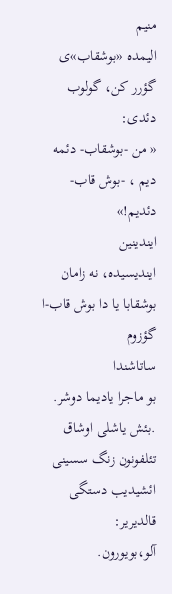منیم
الیمده «بوشقاب»ی گؤرر کن، گولوب دئدی:
« من -بوشقاب- دئمه دیم ، -بوش قاب- دئدیم!»
ایندینین
ایندیسیده، نه زامان بوشقابا یا دا بوش قاب-ا گؤزوم
ساتاشندا
بو ماجرا یادیما دوشر.
.بئش یاشلی اوشاق تئلفونون زنگ سسینی ائشیدیب دستگی قالدیریر:
آلو،بویورون.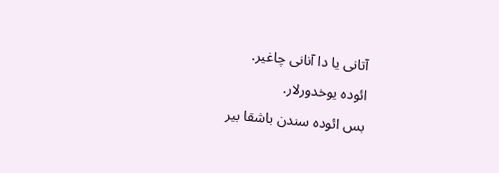آتانی یا دا آنانی چاغیر.
ائوده یوخدورلار.
بس ائوده سندن باشقا بیر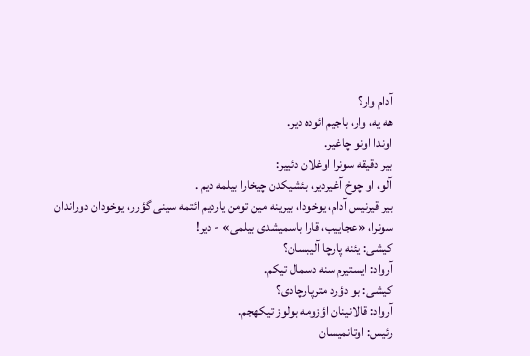آدام وار؟
هه یه، وار، باجیم ائوده دیر.
اوندا اونو چاغیر.
بیر دقیقه سونرا اوغلان دئییر:
آلو، او چوخ آغیردیر، بئشیکدن چیخارا بیلمه دیم .
بیر قیرنیس آدام، یوخودا، بیرینه مین تومن یاردیم ائتمه سینی گؤرر، یوخودان دوراندان سونرا، «عجاییب، قارا باسمیشدی بیلمی» - دیر!
کیشی: یئنه پارچا آلیبسان؟
آرواد: ایستیرم سنه دسمال تیکم.
کیشی: بو دؤرد مترپارچادی؟
آرواد: قالانینان اؤزومه بولوز تیکهجم.
رئیس: اوتانمیسان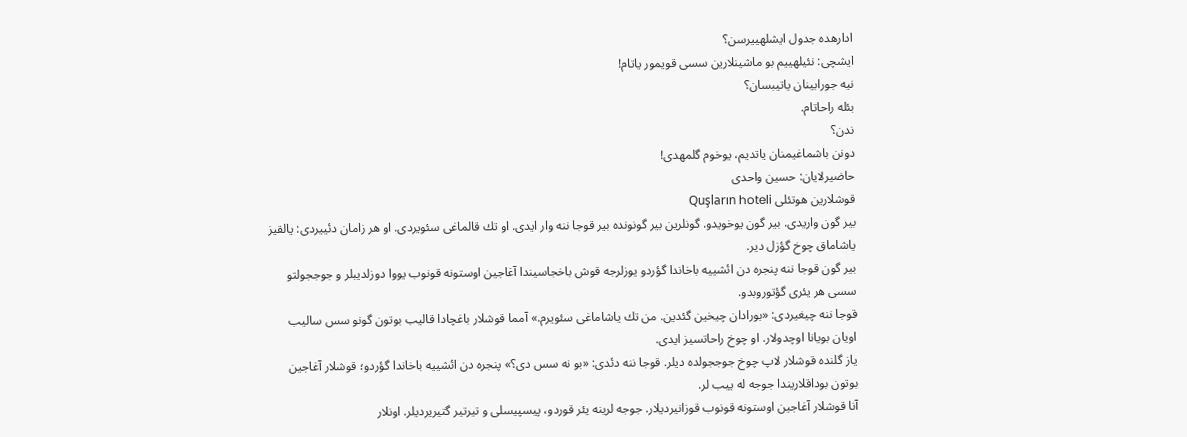ادارهده جدول ایشلهییرسن؟
ایشچی: نئیلهییم بو ماشینلارین سسی قویمور یاتام!
نیه جورابینان یاتیبسان؟
بئله راحاتام.
ندن؟
دونن باشماغیمنان یاتدیم، یوخوم گلمهدی!
حاضیرلایان: حسین واحدی
قوشلارین هوتئلی Quşların hoteli
بیر گون واریدی. بیر گون یوخویدو. گونلرین بیر گونونده بیر قوجا ننه وار ایدی. او تك قالماغی سئویردی. او هر زامان دئییردی: یالقیز یاشاماق چوخ گؤزل دیر.
بیر گون قوجا ننه پنجره دن ائشییه باخاندا گؤردو یوزلرجه قوش باخجاسیندا آغاجین اوستونه قونوب یووا دوزلدیبلر و جوججولتو سسی هر یئری گؤتوروبدو.
قوجا ننه چیغیردی: «بورادان چیخین گئدین. من تك یاشاماغی سئویرم.» آمما قوشلار باغچادا قالیب بوتون گونو سس سالیب اویان بویانا اوچدولار. او چوخ راحاتسیز ایدی.
یاز گلنده قوشلار لاپ چوخ جوججولده دیلر. قوجا ننه دئدی: «بو نه سس دی؟» پنجره دن ائشییه باخاندا گؤردو؛ قوشلار آغاجین بوتون بوداقلاریندا جوجه له ییب لر.
آنا قوشلار آغاجین اوستونه قونوب قوزانیردیلار. جوجه لرینه یئر قوردو، پیسپیسلی و تیرتیر گتیریردیلر. اونلار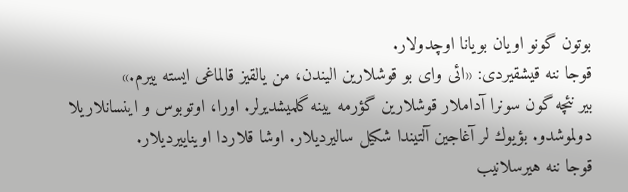بوتون گونو اویان بویانا اوچدولار.
قوجا ننه قیشقیردی: «ائی وای بو قوشلارین الیندن، من یالقیز قالماغی ایسته ییرم.»
بیر نئچه گون سونرا آداملار قوشلارین گؤرمه یینه گلمیشدیرلر. اورا، اوتوبوس و اینسانلاریلا دولموشدو. بؤیوك لر آغاجین آلتیندا شكیل سالیردیلار. اوشا قلاردا اویناییردیلار.
قوجا ننه هیرسلانیب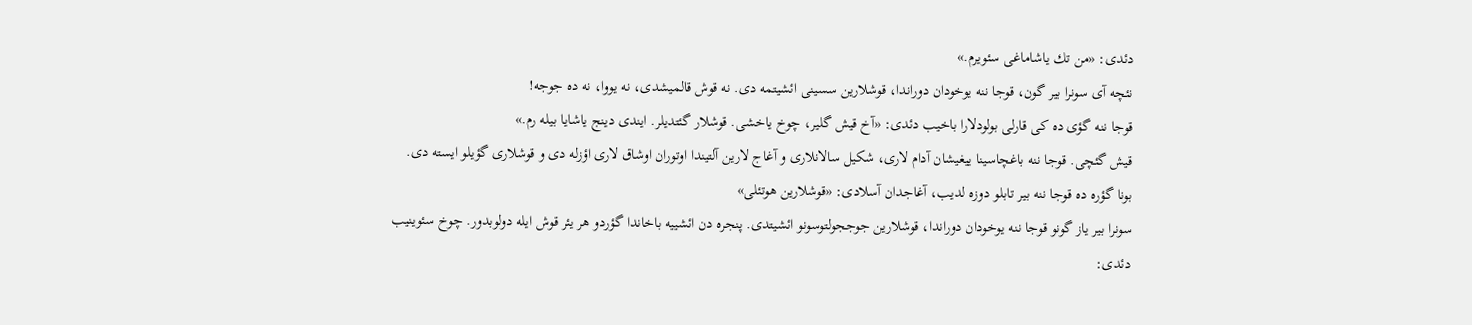دئدی: «من تك یاشاماغی سئویرم.»
نئچه آی سونرا بیر گون، قوجا ننه یوخودان دوراندا، قوشلارین سسینی ائشیتمه دی. نه قوش قالمیشدی، نه یووا، نه ده جوجه!
قوجا ننه گؤی ده كی قارلی بولودلارا باخیب دئدی: «آخ قیش گلیر، چوخ یاخشی. قوشلار گئتدیلر. ایندی دینج یاشایا بیله رم.»
قیش گئچی. قوجا ننه باغچاسینا ییغیشان آدام لاری، شكیل سالانلاری و آغاج لارین آلتیندا اوتوران اوشاق لاری اؤزله دی و قوشلاری گؤیلو ایسته دی.
بونا گؤره ده قوجا ننه بیر تابلو دوزه لدیب، آغاجدان آسلادی: «قوشلارین هوتئلی»
سونرا بیر یاز گونو قوجا ننه یوخودان دوراندا، قوشلارین جوججولتوسونو ائشیتدی. پنجره دن ائشییه باخاندا گؤردو هر یئر قوش ایله دولوبدور. چوخ سئوینیب دئدی: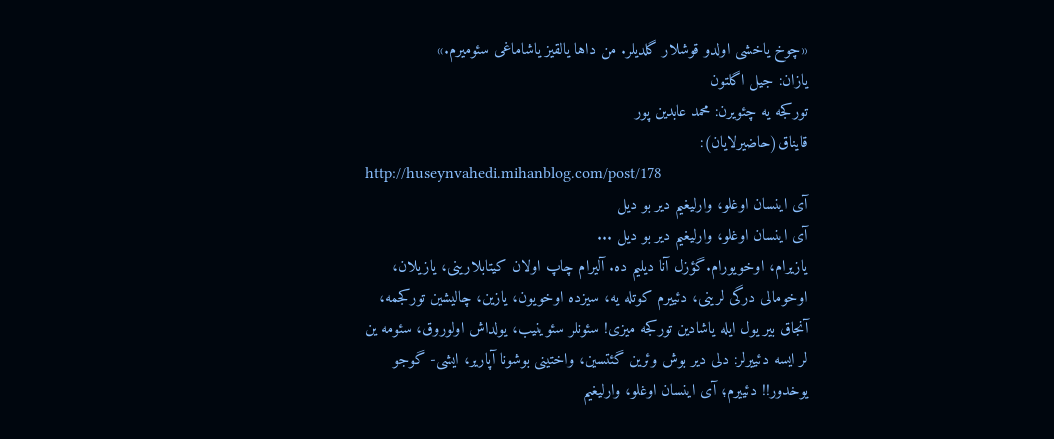«چوخ یاخشی اولدو قوشلار گلدیلر. من داها یالقیز یاشاماغی سئومیرم.»
یازان: جیل اگلتون
توركجه یه چئویرن: محمد عابدین پور
قایناق(حاضیرلایان):
http://huseynvahedi.mihanblog.com/post/178
آی اینسان اوغلو، وارلیغیم دیر بو دیل
آی اینسان اوغلو، وارلیغیم دیر بو دیل ...
یازیرام، اوخویورام.گؤزل آنا دیلیم ده. آلیرام چاپ اولان كیتابلارینی، یازیلان، اوخومالی درگی لرینی، دئییرم كوتله یه، سیزده اوخویون، یازین، چالیشین توركجمه، آنجاق بیر یول ایله یاشادین توركجه میزی! سئونلر سئوینیب، یولداش اولوروق، سئومه ین لر ایسه دئییرلر: دلی دیر بوش وئرین گئتسین، واختینی بوشونا آپاریر، ایشی- گوجو یوخدور!! دئییرم؛ آی اینسان اوغلو، وارلیغیم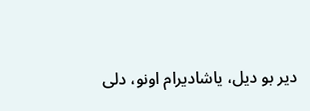دیر بو دیل، یاشادیرام اونو، دلی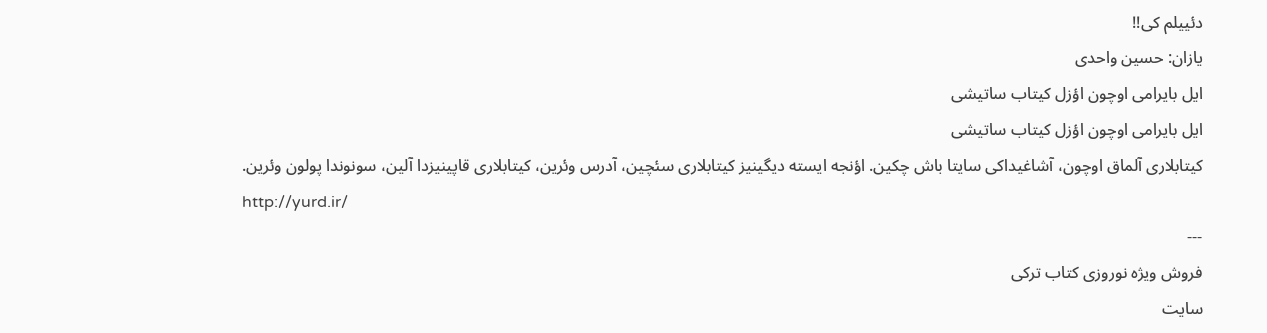دئییلم كی!!
یازان: حسین واحدی
ایل بایرامی اوچون اؤزل كیتاب ساتیشی
ایل بایرامی اوچون اؤزل كیتاب ساتیشی
كیتابلاری آلماق اوچون، آشاغیداكی سایتا باش چكین. اؤنجه ایسته دیگینیز كیتابلاری سئچین، آدرس وئرین، كیتابلاری قاپینیزدا آلین، سونوندا پولون وئرین.
http://yurd.ir/
---
فروش ویژه نوروزی كتاب تركی
سایت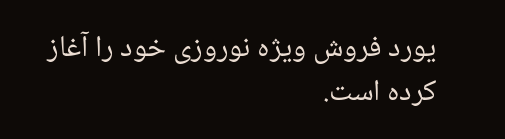یورد فروش ویژه نوروزی خود را آغاز کرده است.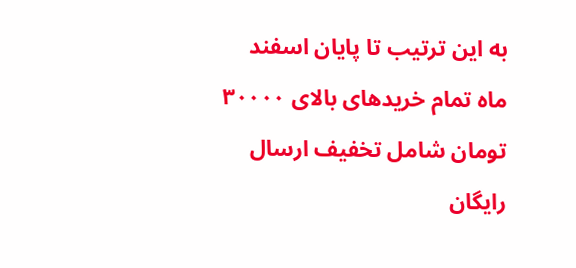به این ترتیب تا پایان اسفند ماه تمام خریدهای بالای ۳۰۰۰۰ تومان شامل تخفیف ارسال رایگان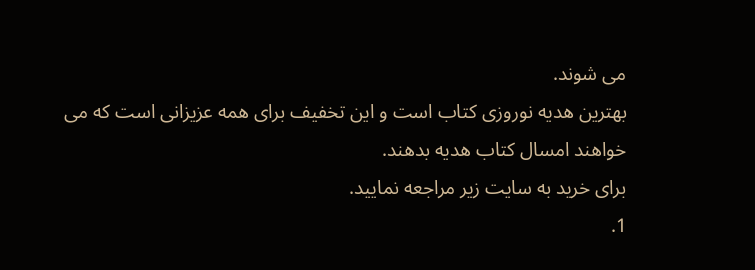می شوند.
بهترین هدیه نوروزی کتاب است و این تخفیف برای همه عزیزانی است که می خواهند امسال کتاب هدیه بدهند.
برای خرید به سایت زیر مراجعه نمایید.
1.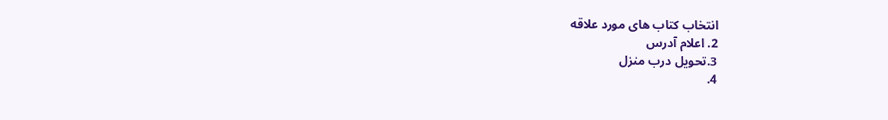انتخاب كتاب های مورد علاقه
2. اعلام آدرس
3.تحویل درب منزل
4.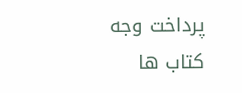پرداخت وجه كتاب ها